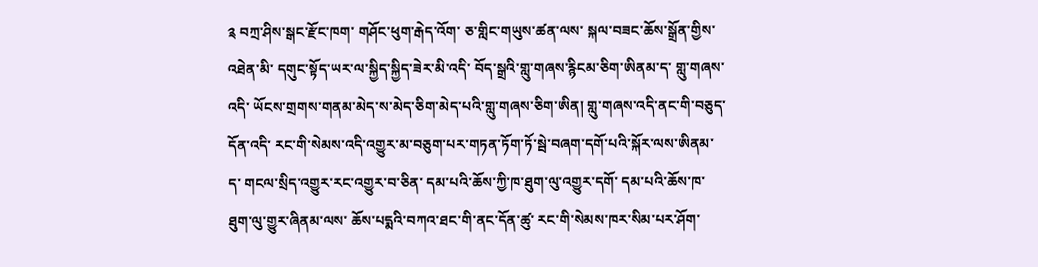༉ བཀྲ་ཤིས་སྒང་རྫོང་ཁག་ གཤོང་ཕུག་རྒེད་འོག་ ཅ་གླིང་གཡུས་ཚན་ལས་ སྐལ་བཟང་ཆོས་སྒྲོན་གྱིས་འཐེན་མི་ དགུང་སྟོད་ཡར་ལ་སྐྱིད་སྐྱིད་ཟེར་མི་འདི་ བོད་སྒྲའི་གླུ་གཞས་རྙིངམ་ཅིག་ཨིནམ་ད་ གླུ་གཞས་འདི་ ཡོངས་གྲགས་གནམ་མེད་ས་མེད་ཅིག་མེད་པའི་གླུ་གཞས་ཅིག་ཨིན། གླུ་གཞས་འདི་ནང་གི་བཅུད་དོན་འདི་ རང་གི་སེམས་འདི་འགྱུར་མ་བཅུག་པར་གཏན་ཏོག་ཏོ་སྦེ་བཞག་དགོ་པའི་སྐོར་ལས་ཨིནམ་ད་ གངལ་སྲིད་འགྱུར་རང་འགྱུར་བ་ཅིན་ དམ་པའི་ཆོས་ཀྱི་ཁ་ཐུག་ལུ་འགྱུར་དགོ་ དམ་པའི་ཆོས་ཁ་ཐུག་ལུ་གྱུར་ཞིནམ་ལས་ ཆོས་པདྨའི་བཀའ་ཐང་གི་ནང་དོན་ཚུ་ རང་གི་སེམས་ཁར་སིམ་པར་ཤོག་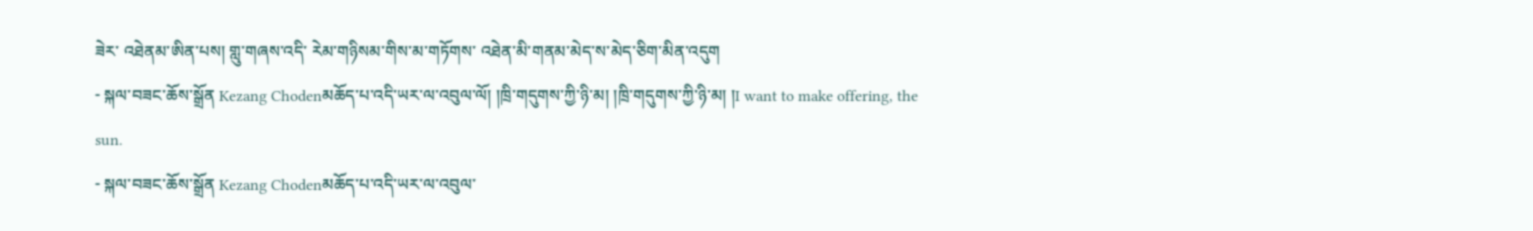ཟེར་ འཐེནམ་ཨིན་པས། གླུ་གཞས་འདི་ རེམ་གཉིསམ་གིས་མ་གཏོགས་ འཐེན་མི་གནམ་མེད་ས་མེད་ཅིག་མིན་འདུག
- སྐལ་བཟང་ཆོས་སྒྲོན Kezang Chodenམཆོད་པ་འདི་ཡར་ལ་འབུལ་ལོ། །ཁྲི་གདུགས་ཀྱི་ཉི་མ། །ཁྲི་གདུགས་ཀྱི་ཉི་མ། །I want to make offering, the sun.
- སྐལ་བཟང་ཆོས་སྒྲོན Kezang Chodenམཆོད་པ་འདི་ཡར་ལ་འབུལ་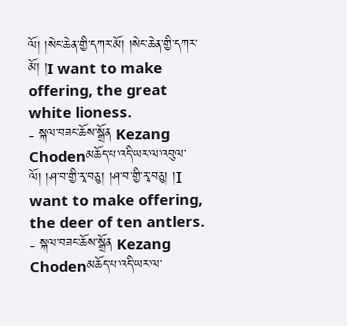ལོ། །སེང་ཆེན་གྱི་དཀར་མོ། །སེང་ཆེན་གྱི་དཀར་མོ། །I want to make offering, the great white lioness.
- སྐལ་བཟང་ཆོས་སྒྲོན Kezang Chodenམཆོད་པ་འདི་ཡར་ལ་འབུལ་ལོ། །ཤ་བ་གྱི་རྭ་བཅུ། །ཤ་བ་གྱི་རྭ་བཅུ། །I want to make offering, the deer of ten antlers.
- སྐལ་བཟང་ཆོས་སྒྲོན Kezang Chodenམཆོད་པ་འདི་ཡར་ལ་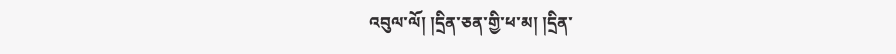འབུལ་ལོ། །དྲིན་ཅན་གྱི་ཕ་མ། །དྲིན་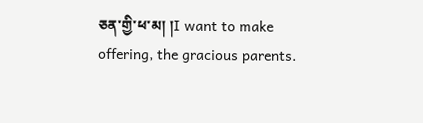ཅན་གྱི་ཕ་མ། །I want to make offering, the gracious parents.